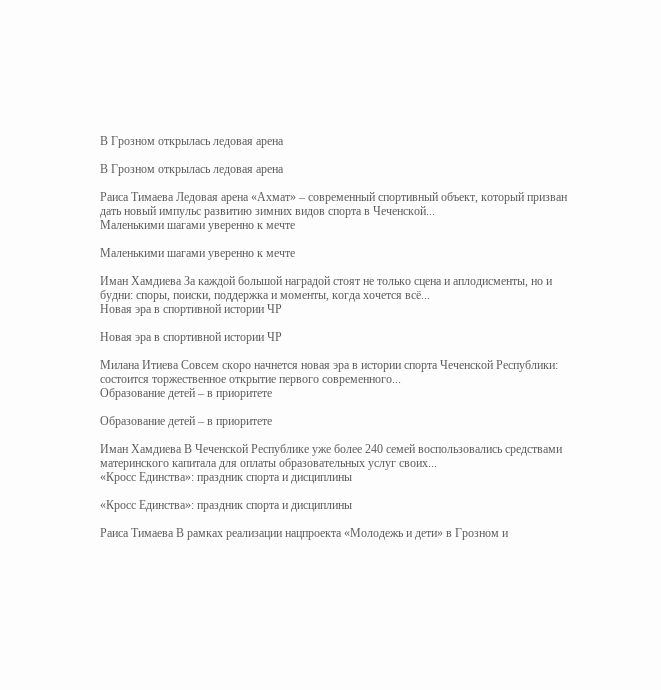В Грозном открылась ледовая арена

В Грозном открылась ледовая арена

Раиса Тимаева Ледовая арена «Ахмат» – современный спортивный объект, который призван дать новый импульс развитию зимних видов спорта в Чеченской...
Маленькими шагами уверенно к мечте

Маленькими шагами уверенно к мечте

Иман Хамдиева За каждой большой наградой стоят не только сцена и аплодисменты, но и будни: споры, поиски, поддержка и моменты, когда хочется всё...
Новая эра в спортивной истории ЧР

Новая эра в спортивной истории ЧР

Милана Итиева Совсем скоро начнется новая эра в истории спорта Чеченской Республики: состоится торжественное открытие первого современного...
Образование детей – в приоритете

Образование детей – в приоритете

Иман Хамдиева В Чеченской Республике уже более 240 семей воспользовались средствами материнского капитала для оплаты образовательных услуг своих...
«Кросс Единства»: праздник спорта и дисциплины

«Кросс Единства»: праздник спорта и дисциплины

Раиса Тимаева В рамках реализации нацпроекта «Молодежь и дети» в Грозном и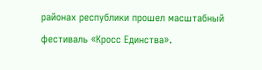районах республики прошел масштабный фестиваль «Кросс Единства».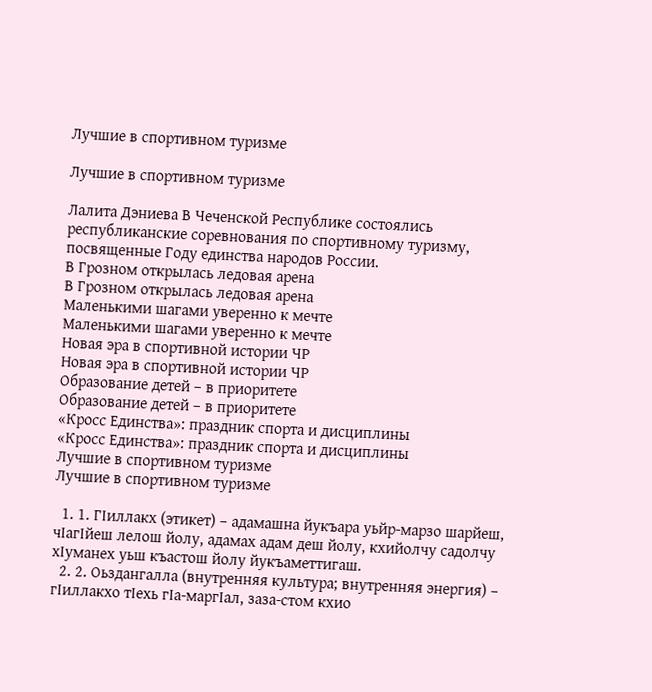Лучшие в спортивном туризме

Лучшие в спортивном туризме

Лалита Дэниева В Чеченской Республике состоялись республиканские соревнования по спортивному туризму, посвященные Году единства народов России.
В Грозном открылась ледовая арена
В Грозном открылась ледовая арена
Маленькими шагами уверенно к мечте
Маленькими шагами уверенно к мечте
Новая эра в спортивной истории ЧР
Новая эра в спортивной истории ЧР
Образование детей – в приоритете
Образование детей – в приоритете
«Кросс Единства»: праздник спорта и дисциплины
«Кросс Единства»: праздник спорта и дисциплины
Лучшие в спортивном туризме
Лучшие в спортивном туризме

  1. 1. ГIиллакх (этикет) – адамашна йукъара уьйр-марзо шарйеш, чIагIйеш лелош йолу, адамах адам деш йолу, кхийолчу садолчу хIуманех уьш къастош йолу йукъаметтигаш.
  2. 2. Оьздангалла (внутренняя культура; внутренняя энергия) – гIиллакхо тIехь гIа-маргIал, заза-стом кхио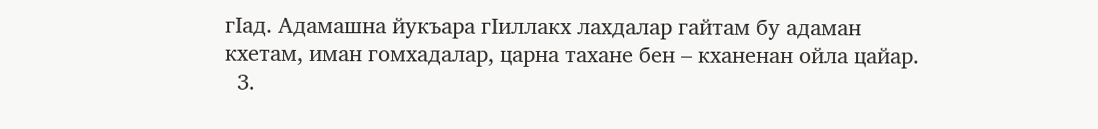гIад. Адамашна йукъара гIиллакх лахдалар гайтам бу адаман кхетам, иман гомхадалар, царна тахане бен – кханенан ойла цайар.
  3.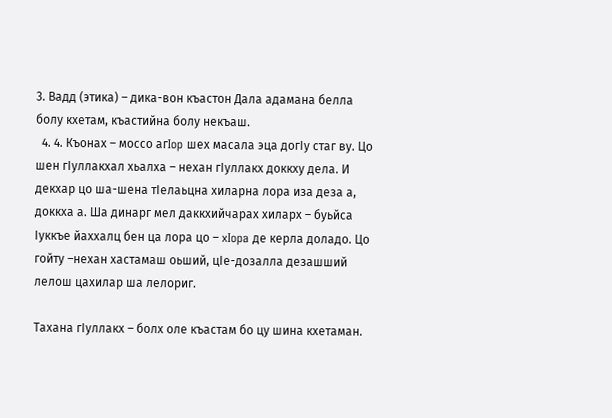3. Вадд (этика) – дика-вон къастон Дала адамана белла болу кхетам, къастийна болу некъаш.
  4. 4. Къонах – моссо aгIop шех масала эца догIу стаг ву. Цо шен гIуллакхал хьалха – нехан гIуллакх доккху дела. И декхар цо ша-шена тIелаьцна хиларна лора иза деза а, доккха а. Ша динарг мел даккхийчарах хиларх – буьйса Iуккъе йаххалц бен ца лора цо – xIopa де керла доладо. Цо гойту –нехан хастамаш оьший, цIе-дозалла дезашший лелош цахилар ша лелориг.

Тахана гIуллакх – болх оле къастам бо цу шина кхетаман.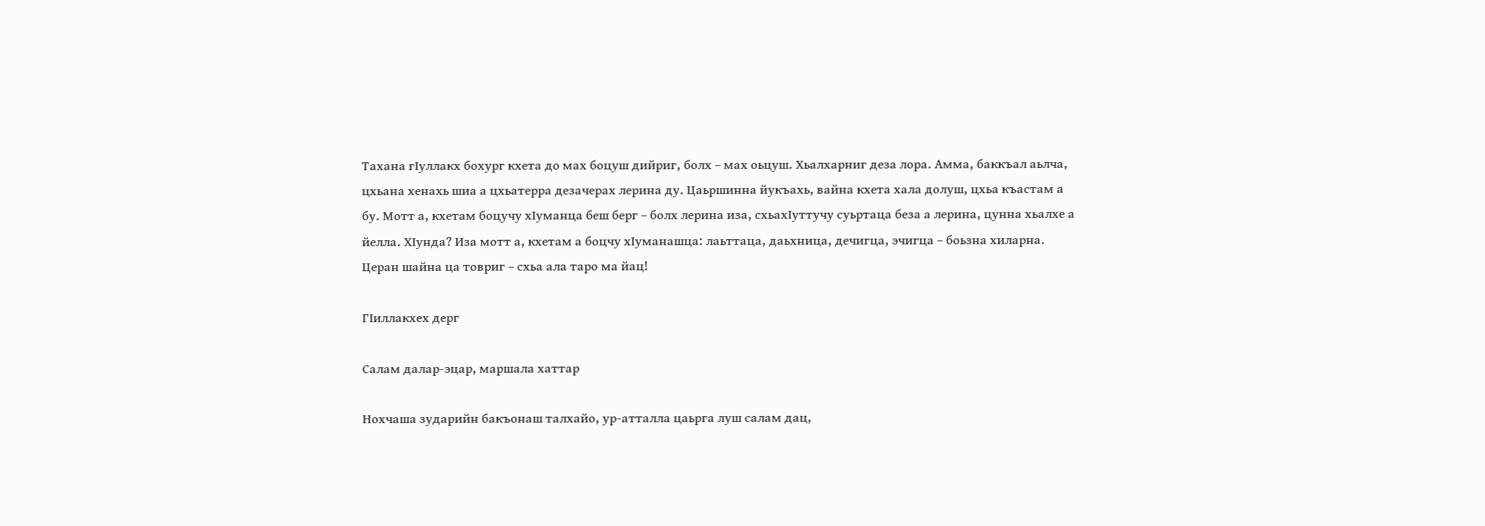Тахана гIуллакх бохург кхета до мах боцуш дийриг, болх – мах оьцуш. Хьалхарниг деза лора. Амма, баккъал аьлча, цхьана хенахь шиа а цхьатерра дезачерах лерина ду. Цаьршинна йукъахь, вайна кхета хала долуш, цхьа къастам а бу. Мотт а, кхетам боцучу хIуманца беш берг – болх лерина иза, схьахIуттучу суьртаца беза а лерина, цунна хьалхе а йелла. ХIунда? Иза мотт а, кхетам а боцчу хIуманашца: лаьттаца, даьхница, дечигца, эчигца – боьзна хиларна. Церан шайна ца товриг – схьа ала таро ма йац!

ГIиллакхех дерг

Салам далар-эцар, маршала хаттар

Нохчаша зударийн бакъонаш талхайо, ур-атталла цаьрга луш салам дац,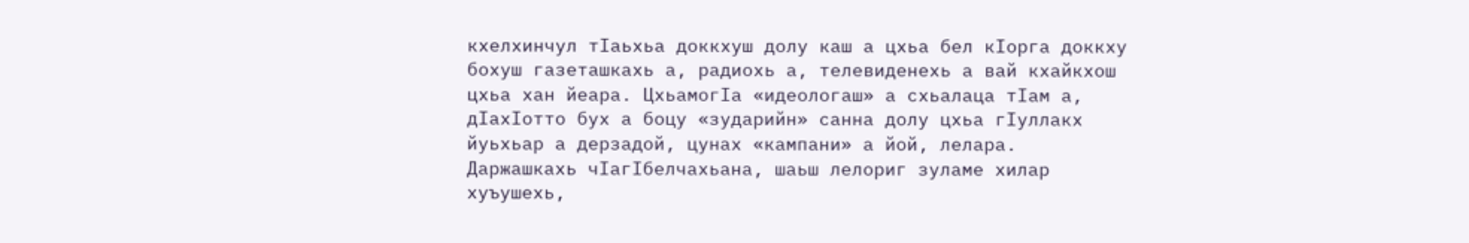кхелхинчул тIаьхьа доккхуш долу каш а цхьа бел кIорга доккху бохуш газеташкахь а, радиохь а, телевиденехь а вай кхайкхош цхьа хан йеара. ЦхьамогIа «идеологаш» а схьалаца тIам а, дIахIотто бух а боцу «зударийн» санна долу цхьа гIуллакх йуьхьар а дерзадой, цунах «кампани» а йой, лелара. Даржашкахь чIагIбелчахьана, шаьш лелориг зуламе хилар хуъушехь,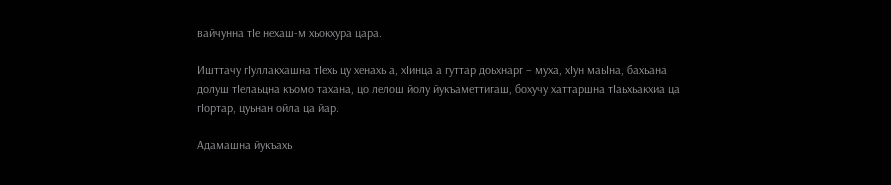вайчунна тIе нехаш-м хьокхура цара.

Ишттачу гIуллакхашна тIехь цу хенахь а, хIинца а гуттар доьхнарг – муха, хIун маьIна, бахьана долуш тIелаьцна къомо тахана, цо лелош йолу йукъаметтигаш, бохучу хаттаршна тIаьхьакхиа ца гIортар, цуьнан ойла ца йар.

Адамашна йукъахь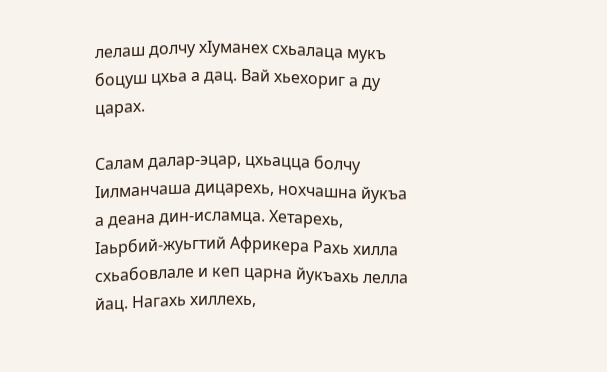лелаш долчу хIуманех схьалаца мукъ боцуш цхьа а дац. Вай хьехориг а ду царах.

Салам далар-эцар, цхьацца болчу Iилманчаша дицарехь, нохчашна йукъа а деана дин-исламца. Хетарехь, Iаьрбий-жуьгтий Африкера Рахь хилла схьабовлале и кеп царна йукъахь лелла йац. Нагахь хиллехь,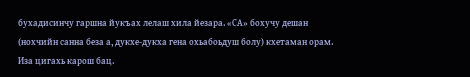бухадисинчу гаршна йукъах лелаш хила йезара. «СА» бохучу дешан (нохчийн санна беза а, дукхе-дукха гена охьабоьдуш болу) кхетаман орам. Иза цигахь карош бац.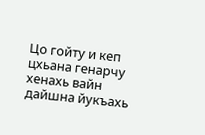Цо гойту и кеп цхьана генарчу хенахь вайн дайшна йукъахь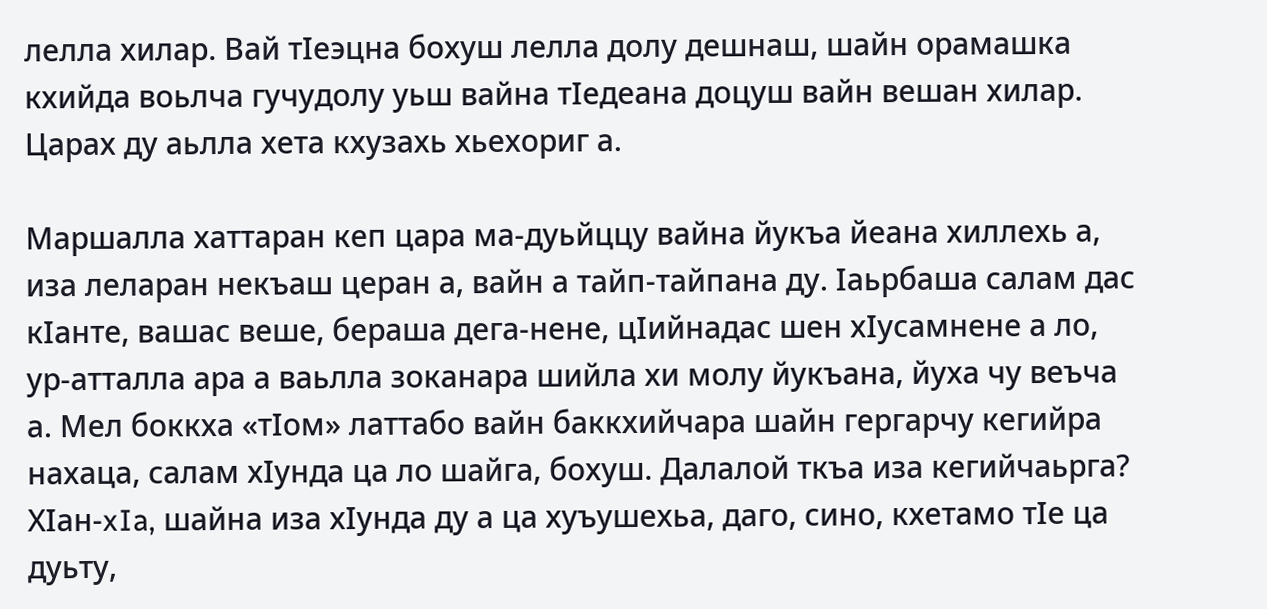лелла хилар. Вай тIеэцна бохуш лелла долу дешнаш, шайн орамашка кхийда воьлча гучудолу уьш вайна тIедеана доцуш вайн вешан хилар. Царах ду аьлла хета кхузахь хьехориг а.

Маршалла хаттаран кеп цара ма-дуьйццу вайна йукъа йеана хиллехь а, иза леларан некъаш церан а, вайн а тайп-тайпана ду. Iаьрбаша салам дас кIанте, вашас веше, бераша дега-нене, цIийнадас шен хIусамнене а ло, ур-атталла ара а ваьлла зоканара шийла хи молу йукъана, йуха чу веъча а. Мел боккха «тIом» латтабо вайн баккхийчара шайн гергарчу кегийра нахаца, салам хIунда ца ло шайга, бохуш. Далалой ткъа иза кегийчаьрга? ХIан-xIa, шайна иза хIунда ду а ца хуъушехьа, даго, сино, кхетамо тIе ца дуьту,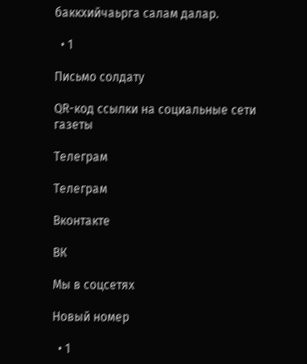баккхийчаьрга салам далар.

  • 1

Письмо солдату

QR-код ссылки на социальные сети газеты

Телеграм

Телеграм

Вконтакте

ВК

Мы в соцсетях

Новый номер

  • 1